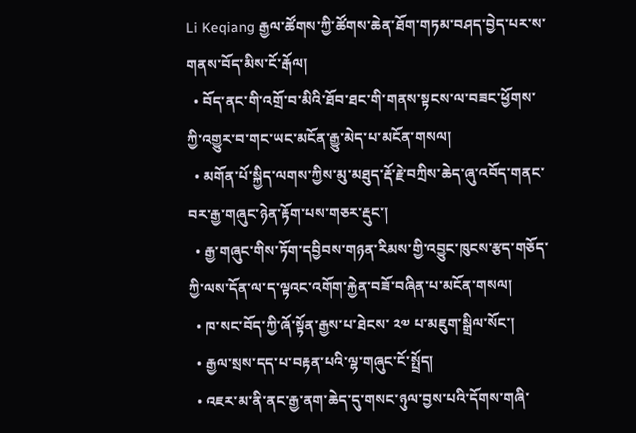Li Keqiang རྒྱལ་ཚོགས་ཀྱི་ཚོགས་ཆེན་ཐོག་གཏམ་བཤད་བྱེད་པར་ས་གནས་བོད་མིས་ངོ་རྒོལ།
  • བོད་ནང་གི་འགྲོ་བ་མིའི་ཐོབ་ཐང་གི་གནས་སྟངས་ལ་བཟང་ཕྱོགས་ཀྱི་འགྱུར་བ་གང་ཡང་མངོན་རྒྱུ་མེད་པ་མངོན་གསལ།
  • མགོན་པོ་སྐྱིད་ལགས་ཀྱིས་མུ་མཐུད་རྡོ་རྗེ་བཀྲིས་ཆེད་ཞུ་འབོད་གནང་བར་རྒྱ་གཞུང་ཉེན་རྟོག་པས་གཅར་རྡུང་།
  • རྒྱ་གཞུང་གིས་ཏོག་དབྱིབས་གཉན་རིམས་གྱི་འབྱུང་ཁུངས་རྩད་གཅོད་ཀྱི་ལས་དོན་ལ་ད་ལྟའང་འགོག་རྐྱེན་བཟོ་བཞིན་པ་མངོན་གསལ།
  • ཁ་སང་བོད་ཀྱི་ཞོ་སྟོན་རྒྱས་པ་ཐེངས་ ༢༧ པ་མཇུག་སྒྲིལ་སོང་།
  • རྒྱལ་སྲས་དད་པ་བརྟན་པའི་ལྷ་གཞུང་ངོ་སྤྲོད།
  • འཇར་མ་ནི་ནང་རྒྱ་ནག་ཆེད་དུ་གསང་ཉུལ་བྱས་པའི་དོགས་གཞི་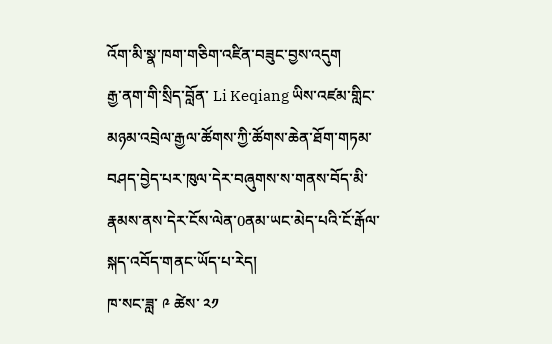འོག་མི་སྣ་ཁག་གཅིག་འཛིན་བཟུང་བྱས་འདུག
རྒྱ་ནག་གི་སྲིད་བློན་ Li Keqiang ཡིས་འཛམ་གླིང་མཉམ་འབྲེལ་རྒྱལ་ཚོགས་ཀྱི་ཚོགས་ཆེན་ཐོག་གཏམ་བཤད་བྱེད་པར་ཁུལ་དེར་བཞུགས་ས་གནས་བོད་མི་རྣམས་ནས་དེར་ངོས་ལེན་0ནམ་ཡང་མེད་པའི་ངོ་རྒོལ་སྐད་འབོད་གནང་ཡོད་པ་རེད།
ཁ་སང་ཟླ་ ༩ ཚེས་ ༢༡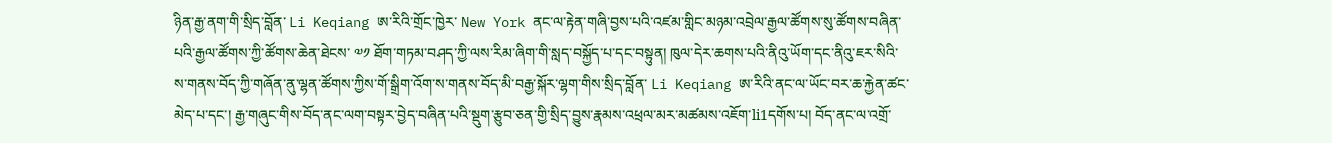ཉིན་རྒྱ་ནག་གི་སྲིད་བློན་ Li Keqiang ཨ་རིའི་གྲོང་ཁྱེར་ New York ནང་ལ་རྟེན་གཞི་བྱས་པའི་འཛམ་གླིང་མཉམ་འབྲེལ་རྒྱལ་ཚོགས་སུ་ཚོགས་བཞིན་པའི་རྒྱལ་ཚོགས་ཀྱི་ཚོགས་ཆེན་ཐེངས་ ༧༡ ཐོག་གཏམ་བཤད་ཀྱི་ལས་རིམ་ཞིག་གི་སླད་བསྐྱོད་པ་དང་བསྟུན། ཁུལ་དེར་ཆགས་པའི་ནིའུ་ཡོག་དང་ནིའུ་ཇར་སིའི་ས་གནས་བོད་ཀྱི་གཞོན་ནུ་ལྷན་ཚོགས་ཀྱིས་གོ་སྒྲིག་འོག་ས་གནས་བོད་མི་བརྒྱ་སྐོར་ལྷག་གིས་སྲིད་བློན་ Li Keqiang ཨ་རིའི་ནང་ལ་ཡོང་བར་ཆ་རྐྱེན་ཚང་མེད་པ་དང་། རྒྱ་གཞུང་གིས་བོད་ནང་ལག་བསྟར་བྱེད་བཞིན་པའི་སྡུག་རྩུབ་ཅན་གྱི་སྲིད་བྱུས་རྣམས་འཕྲལ་མར་མཚམས་འཇོག་li1དགོས་པ། བོད་ནང་ལ་འགྲོ་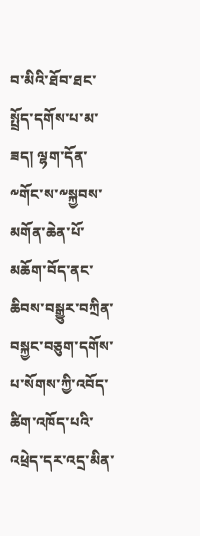བ་མིའི་ཐོབ་ཐང་སྤྲོད་དགོས་པ་མ་ཟད། ལྷག་དོན་༸གོང་ས་༸སྐྱབས་མགོན་ཆེན་པོ་མཆོག་བོད་ནང་ཆིབས་བསྒྱུར་བཀྲིན་བསྐྱང་བཅུག་དགོས་པ་སོགས་ཀྱི་འབོད་ཚིག་འཁོད་པའི་འཕྲེད་དར་འདྲ་མིན་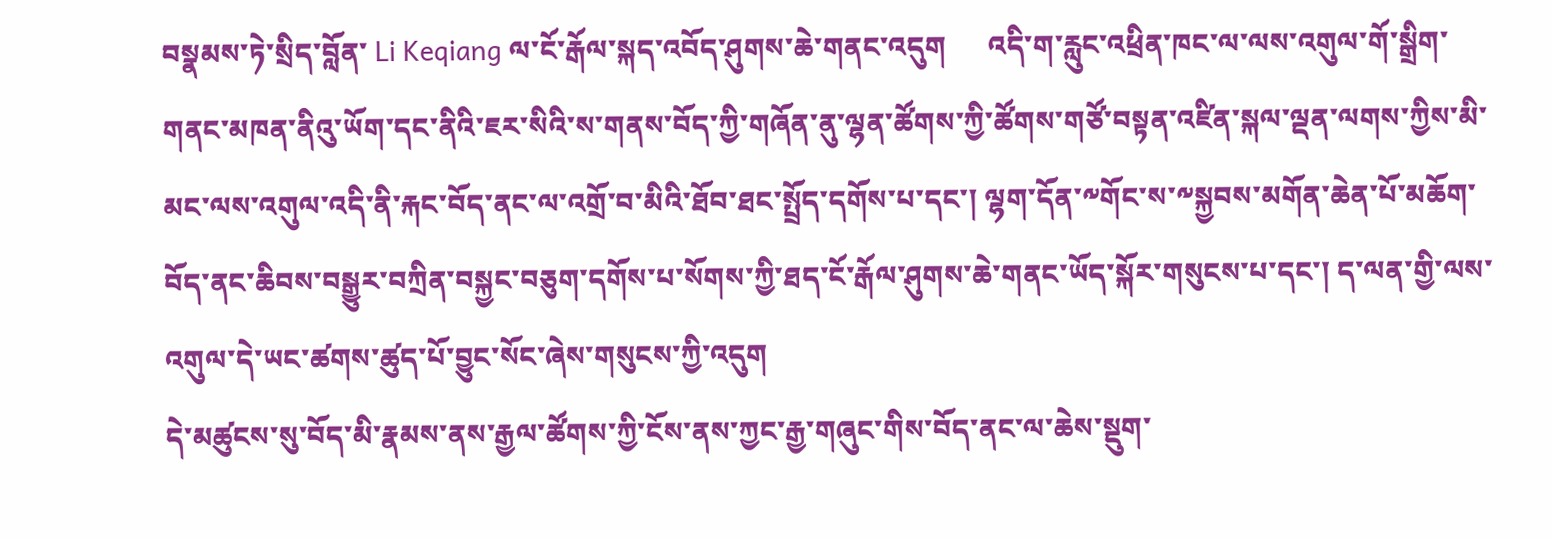བསྣམས་ཏེ་སྲིད་བློན་ Li Keqiang ལ་ངོ་རྒོལ་སྐད་འབོད་ཤུགས་ཆེ་གནང་འདུག      འདི་ག་རླུང་འཕྲིན་ཁང་ལ་ལས་འགུལ་གོ་སྒྲིག་གནང་མཁན་ནིའུ་ཡོག་དང་ནིའི་ཇར་སིའི་ས་གནས་བོད་ཀྱི་གཞོན་ནུ་ལྷན་ཚོགས་ཀྱི་ཚོགས་གཙོ་བསྟན་འཛིན་སྐལ་ལྡན་ལགས་ཀྱིས་མི་མང་ལས་འགུལ་འདི་ནི་རྐང་བོད་ནང་ལ་འགྲོ་བ་མིའི་ཐོབ་ཐང་སྤྲོད་དགོས་པ་དང་། ལྷག་དོན་༸གོང་ས་༸སྐྱབས་མགོན་ཆེན་པོ་མཆོག་བོད་ནང་ཆིབས་བསྒྱུར་བཀྲིན་བསྐྱང་བཅུག་དགོས་པ་སོགས་ཀྱི་ཐད་ངོ་རྒོལ་ཤུགས་ཆེ་གནང་ཡོད་སྐོར་གསུངས་པ་དང་། ད་ལན་གྱི་ལས་འགུལ་དེ་ཡང་ཚགས་ཚུད་པོ་བྱུང་སོང་ཞེས་གསུངས་ཀྱི་འདུག
དེ་མཚུངས་སུ་བོད་མི་རྣམས་ནས་རྒྱལ་ཚོགས་ཀྱི་ངོས་ནས་ཀྱང་རྒྱ་གཞུང་གིས་བོད་ནང་ལ་ཆེས་སྡུག་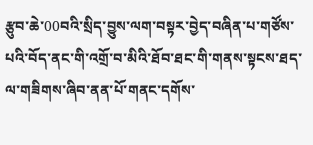རྩུབ་ཆེ་00བའི་སྲིད་བྱུས་ལག་བསྟར་བྱེད་བཞིན་པ་གཙོས་པའི་བོད་ནང་གི་འགྲོ་བ་མིའི་ཐོབ་ཐང་གི་གནས་སྟངས་ཐད་ལ་གཟིགས་ཞིབ་ནན་པོ་གནང་དགོས་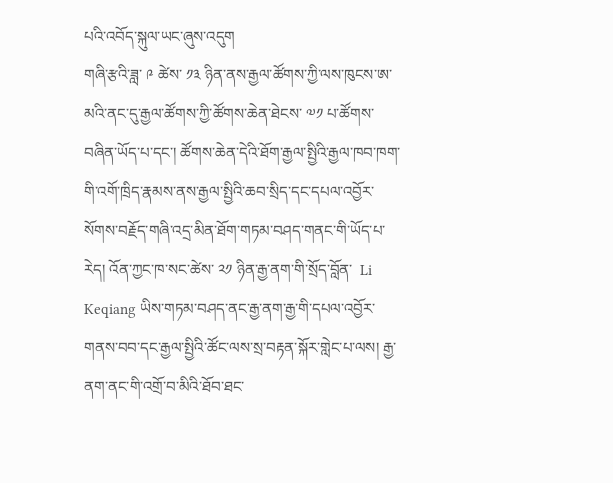པའི་འབོད་སྐུལ་ཡང་ཞུས་འདུག
གཞི་རྩའི་ཟླ་ ༩ ཚེས་ ༡༣ ཉིན་ནས་རྒྱལ་ཚོགས་ཀྱི་ལས་ཁུངས་ཨ་མའི་ནང་དུ་རྒྱལ་ཚོགས་ཀྱི་ཚོགས་ཆེན་ཐེངས་ ༧༡ པ་ཚོགས་བཞིན་ཡོད་པ་དང་། ཚོགས་ཆེན་དེའི་ཐོག་རྒྱལ་སྤྱིའི་རྒྱལ་ཁབ་ཁག་གི་འགོ་ཁྲིད་རྣམས་ནས་རྒྱལ་སྤྱིའི་ཆབ་སྲིད་དང་དཔལ་འབྱོར་སོགས་བརྗོད་གཞི་འདྲ་མིན་ཐོག་གཏམ་བཤད་གནང་གི་ཡོད་པ་རེད། འོན་ཀྱང་ཁ་སང་ཚེས་ ༢༡ ཉིན་རྒྱ་ནག་གི་སྲོད་བློན་  Li Keqiang ཡིས་གཏམ་བཤད་ནང་རྒྱ་ནག་རྒྱ་གི་དཔལ་འབྱོར་གནས་བབ་དང་རྒྱལ་སྤྱིའི་ཚོང་ལས་སྲ་བརྟན་སྐོར་གླེང་པ་ལས། རྒྱ་ནག་ནང་གི་འགྲོ་བ་མིའི་ཐོབ་ཐང་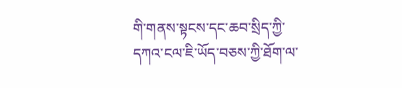གི་གནས་སྟངས་དང་ཆབ་སྲིད་ཀྱི་དཀའ་ངལ་ཇི་ཡོད་བཅས་ཀྱི་ཐོག་ལ་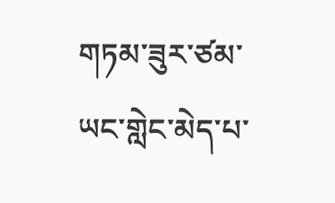གཏམ་ཟུར་ཙམ་ཡང་གླེང་མེད་པ་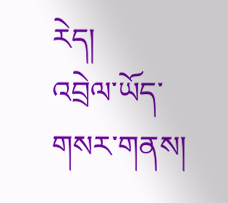རེད།
འབྲེལ་ཡོད་གསར་གནས།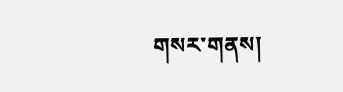གསར་གནས།